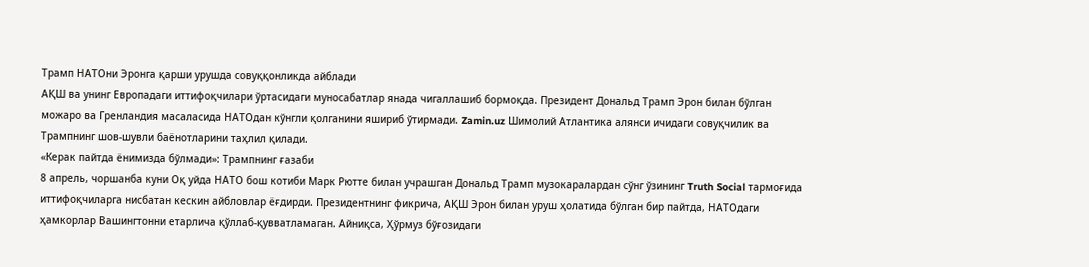Трамп НАТОни Эронга қарши урушда совуққонликда айблади
АҚШ ва унинг Европадаги иттифоқчилари ўртасидаги муносабатлар янада чигаллашиб бормоқда. Президент Дональд Трамп Эрон билан бўлган можаро ва Гренландия масаласида НАТОдан кўнгли қолганини яшириб ўтирмади. Zamin.uz Шимолий Атлантика алянси ичидаги совуқчилик ва Трампнинг шов-шувли баёнотларини таҳлил қилади.
«Керак пайтда ёнимизда бўлмади»: Трампнинг ғазаби
8 апрель, чоршанба куни Оқ уйда НАТО бош котиби Марк Рютте билан учрашган Дональд Трамп музокаралардан сўнг ўзининг Truth Social тармоғида иттифоқчиларга нисбатан кескин айбловлар ёғдирди. Президентнинг фикрича, АҚШ Эрон билан уруш ҳолатида бўлган бир пайтда, НАТОдаги ҳамкорлар Вашингтонни етарлича қўллаб-қувватламаган. Айниқса, Ҳўрмуз бўғозидаги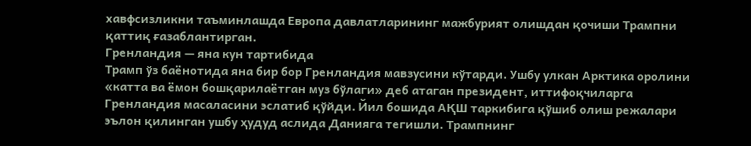хавфсизликни таъминлашда Европа давлатларининг мажбурият олишдан қочиши Трампни қаттиқ ғазаблантирган.
Гренландия — яна кун тартибида
Трамп ўз баёнотида яна бир бор Гренландия мавзусини кўтарди. Ушбу улкан Арктика оролини «катта ва ёмон бошқарилаётган муз бўлаги» деб атаган президент, иттифоқчиларга Гренландия масаласини эслатиб қўйди. Йил бошида АҚШ таркибига қўшиб олиш режалари эълон қилинган ушбу ҳудуд аслида Данияга тегишли. Трампнинг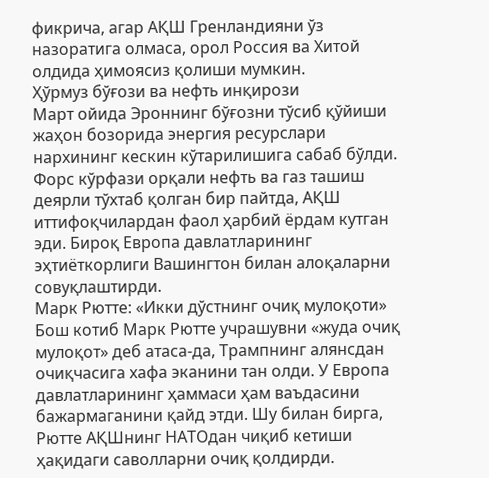фикрича, агар АҚШ Гренландияни ўз назоратига олмаса, орол Россия ва Хитой олдида ҳимоясиз қолиши мумкин.
Ҳўрмуз бўғози ва нефть инқирози
Март ойида Эроннинг бўғозни тўсиб қўйиши жаҳон бозорида энергия ресурслари нархининг кескин кўтарилишига сабаб бўлди. Форс кўрфази орқали нефть ва газ ташиш деярли тўхтаб қолган бир пайтда, АҚШ иттифоқчилардан фаол ҳарбий ёрдам кутган эди. Бироқ Европа давлатларининг эҳтиёткорлиги Вашингтон билан алоқаларни совуқлаштирди.
Марк Рютте: «Икки дўстнинг очиқ мулоқоти»
Бош котиб Марк Рютте учрашувни «жуда очиқ мулоқот» деб атаса-да, Трампнинг алянсдан очиқчасига хафа эканини тан олди. У Европа давлатларининг ҳаммаси ҳам ваъдасини бажармаганини қайд этди. Шу билан бирга, Рютте АҚШнинг НАТОдан чиқиб кетиши ҳақидаги саволларни очиқ қолдирди.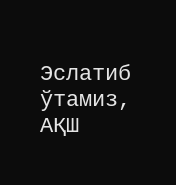Эслатиб ўтамиз, АҚШ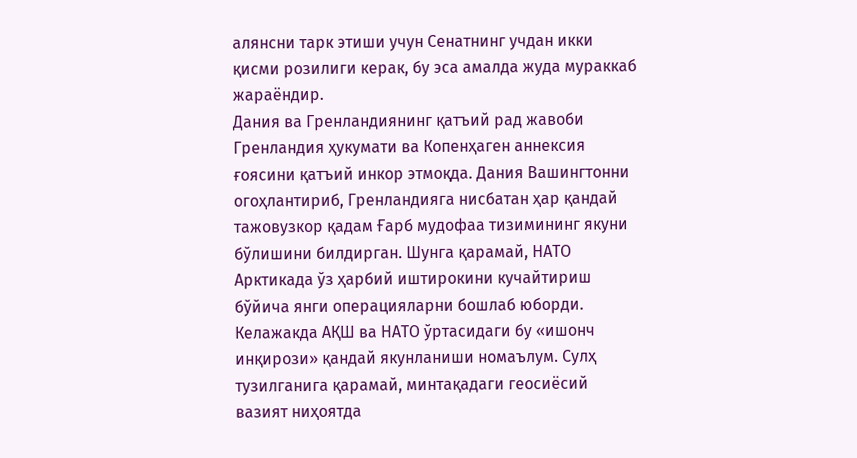алянсни тарк этиши учун Сенатнинг учдан икки қисми розилиги керак, бу эса амалда жуда мураккаб жараёндир.
Дания ва Гренландиянинг қатъий рад жавоби
Гренландия ҳукумати ва Копенҳаген аннексия ғоясини қатъий инкор этмоқда. Дания Вашингтонни огоҳлантириб, Гренландияга нисбатан ҳар қандай тажовузкор қадам Ғарб мудофаа тизимининг якуни бўлишини билдирган. Шунга қарамай, НАТО Арктикада ўз ҳарбий иштирокини кучайтириш бўйича янги операцияларни бошлаб юборди.
Келажакда АҚШ ва НАТО ўртасидаги бу «ишонч инқирози» қандай якунланиши номаълум. Сулҳ тузилганига қарамай, минтақадаги геосиёсий вазият ниҳоятда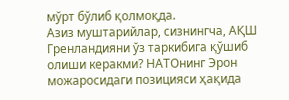мўрт бўлиб қолмоқда.
Азиз муштарийлар, сизнингча, АҚШ Гренландияни ўз таркибига қўшиб олиши керакми? НАТОнинг Эрон можаросидаги позицияси ҳақида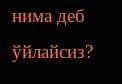нима деб ўйлайсиз?